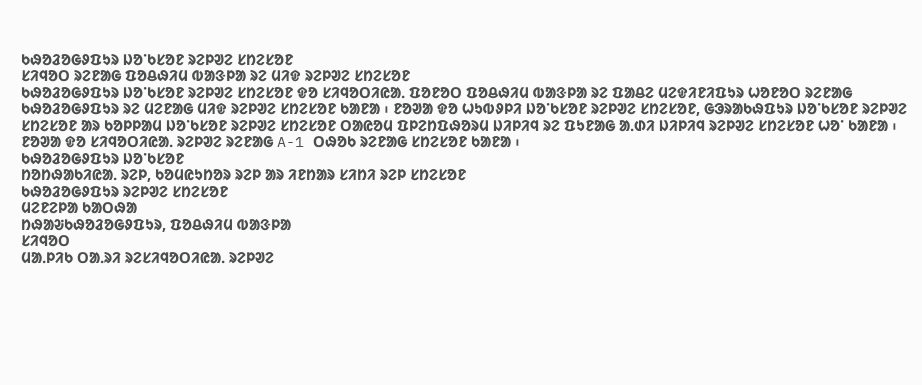ᱠᱷᱚᱲᱚᱜᱽᱯᱩᱨ ᱡᱚᱸᱠᱥᱚᱱ ᱨᱮᱞᱣᱮ ᱥᱴᱮᱥᱚᱱ
ᱥᱤᱧᱚᱛ ᱨᱮᱱᱟᱜ ᱯᱚᱪᱷᱤᱢ ᱵᱟᱝᱞᱟ ᱨᱮ ᱢᱤᱫ ᱨᱮᱞᱣᱮ ᱥᱴᱮᱥᱚᱱ
ᱠᱷᱚᱲᱚᱜᱽᱯᱩᱨ ᱡᱚᱸᱠᱥᱚᱱ ᱨᱮᱞᱣᱮ ᱥᱴᱮᱥᱚᱱ ᱫᱚ ᱥᱤᱧᱚᱛᱤᱭᱟᱹ ᱯᱚᱱᱚᱛ ᱯᱚᱪᱷᱤᱢ ᱵᱟᱝᱞᱟ ᱨᱮ ᱯᱟᱪᱮ ᱢᱮᱫᱤᱱᱤᱯᱩᱨ ᱦᱚᱱᱚᱛ ᱨᱮᱱᱟᱜ ᱠᱷᱚᱲᱚᱜᱽᱯᱩᱨ ᱨᱮ ᱢᱮᱱᱟᱜ ᱢᱤᱫ ᱨᱮᱞᱣᱮ ᱥᱴᱮᱥᱚᱱ ᱠᱟᱱᱟ ᱾ ᱱᱚᱣᱟ ᱫᱚ ᱦᱩᱵᱽᱞᱤ ᱡᱚᱸᱠᱥᱚᱱ ᱨᱮᱞᱣᱮ ᱥᱴᱮᱥᱚᱱ, ᱜᱳᱨᱟᱠᱷᱯᱩᱨ ᱡᱚᱸᱠᱥᱚᱱ ᱨᱮᱞᱣᱮ ᱥᱴᱮᱥᱚᱱ ᱟᱨ ᱠᱚᱞᱞᱟᱢ ᱡᱚᱸᱠᱥᱚᱱ ᱨᱮᱞᱣᱮ ᱥᱴᱮᱥᱚᱱ ᱛᱟᱭᱚᱢ ᱯᱞᱮᱴᱯᱷᱚᱨᱢ ᱡᱤᱞᱤᱧ ᱨᱮ ᱯᱩᱱᱟᱜ ᱟᱹᱰᱤ ᱡᱤᱞᱤᱧ ᱨᱮᱞᱣᱮ ᱥᱴᱮᱥᱚᱱ ᱦᱚᱸ ᱠᱟᱱᱟ ᱾ ᱱᱚᱣᱟ ᱫᱚ ᱥᱤᱧᱚᱛᱤᱭᱟᱹ ᱨᱮᱞᱣᱮ ᱨᱮᱱᱟᱜ A-1 ᱛᱷᱚᱠ ᱨᱮᱱᱟᱜ ᱥᱴᱮᱥᱚᱱ ᱠᱟᱱᱟ ᱾
ᱠᱷᱚᱲᱚᱜᱽᱯᱩᱨ ᱡᱚᱸᱠᱥᱚᱱ
ᱴᱚᱴᱷᱟᱠᱤᱭᱟᱹ ᱨᱮᱞ, ᱠᱚᱢᱭᱩᱴᱚᱨ ᱨᱮᱞ ᱟᱨ ᱤᱱᱴᱟᱨ ᱥᱤᱴᱤ ᱨᱮᱞ ᱥᱴᱮᱥᱚᱱ
ᱠᱷᱚᱲᱚᱜᱽᱯᱩᱨ ᱨᱮᱞᱣᱮ ᱥᱴᱮᱥᱚᱱ
ᱢᱮᱱᱮᱞᱟ ᱠᱟᱛᱷᱟ
ᱴᱷᱟᱶᱠᱷᱚᱲᱚᱜᱽᱯᱩᱨ, ᱯᱚᱪᱷᱤᱢ ᱵᱟᱝᱞᱟ
ᱥᱤᱧᱚᱛ
ᱢᱟᱹᱞᱤᱠ ᱛᱟᱹᱨᱤ ᱨᱮᱥᱤᱧᱚᱛᱤᱭᱟᱹ ᱨᱮᱞᱣᱮ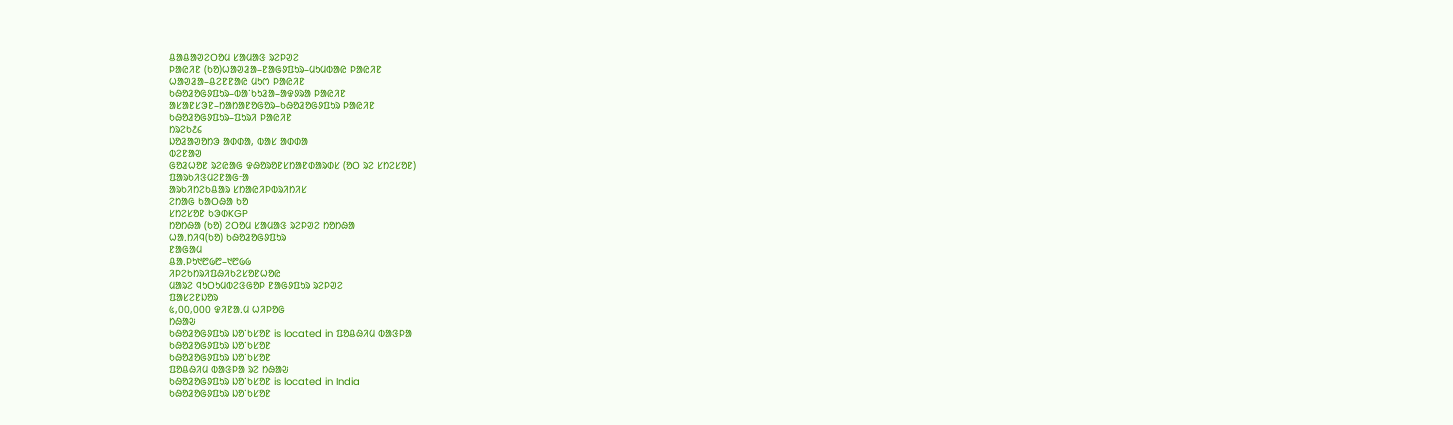ᱪᱟᱪᱟᱣᱮᱛᱚᱢ ᱥᱟᱢᱟᱝ ᱨᱮᱞᱣᱮ
ᱞᱟᱭᱤᱱ (ᱠᱚ)ᱦᱟᱣᱲᱟ–ᱱᱟᱜᱽᱯᱩᱨ–ᱢᱩᱢᱵᱟᱭ ᱞᱟᱭᱤᱱ
ᱦᱟᱣᱲᱟ–ᱪᱮᱱᱱᱟᱭ ᱢᱩᱬ ᱞᱟᱭᱤᱱ
ᱠᱷᱚᱲᱚᱜᱽᱯᱩᱨ–ᱵᱟᱸᱠᱩᱲᱟ–ᱟᱫᱽᱨᱟ ᱞᱟᱭᱤᱱ
ᱟᱥᱟᱱᱥᱳᱱ–ᱴᱟᱴᱟᱱᱚᱜᱚᱨ–ᱠᱷᱚᱲᱚᱜᱽᱯᱩᱨ ᱞᱟᱭᱤᱱ
ᱠᱷᱚᱲᱚᱜᱽᱯᱩᱨ–ᱯᱩᱨᱤ ᱞᱟᱭᱤᱱ
ᱴᱨᱮᱠ᱒᱔
ᱡᱚᱲᱟᱣᱚᱴᱳ ᱟᱰᱰᱟ, ᱵᱟᱥ ᱟᱰᱰᱟ
ᱵᱮᱱᱟᱣ
ᱜᱚᱲᱦᱚᱱ ᱨᱮᱭᱟᱜ ᱫᱷᱚᱨᱚᱱᱥᱴᱟᱱᱰᱟᱨᱰᱥ (ᱚᱛ ᱨᱮ ᱥᱴᱮᱥᱚᱱ)
ᱯᱟᱨᱠᱤᱝᱢᱮᱱᱟᱜᱼᱟ
ᱟᱨᱠᱤᱴᱮᱠᱪᱟᱨ ᱥᱴᱟᱭᱤᱞᱵᱨᱤᱴᱤᱥ
ᱮᱴᱟᱜ ᱠᱟᱛᱷᱟ ᱠᱚ
ᱥᱴᱮᱥᱚᱱ ᱠᱳᱰKGP
ᱴᱚᱴᱷᱟ (ᱠᱚ) ᱮᱛᱚᱢ ᱥᱟᱢᱟᱝ ᱨᱮᱞᱣᱮ ᱴᱚᱴᱷᱟ
ᱦᱟᱹᱴᱤᱧ(ᱠᱚ) ᱠᱷᱚᱲᱚᱜᱽᱯᱩᱨ
ᱱᱟᱜᱟᱢ
ᱪᱟᱹᱞᱩ᱑᱘᱙᱘–᱑᱘᱙᱙
ᱤᱞᱮᱠᱴᱨᱤᱯᱷᱤᱠᱮᱥᱚᱱᱦᱚᱭ
ᱢᱟᱨᱮ ᱧᱩᱛᱩᱢᱵᱮᱝᱜᱚᱞ ᱱᱟᱜᱽᱯᱩᱨ ᱨᱮᱞᱣᱮ
ᱯᱟᱥᱮᱱᱡᱚᱨ
᱕,᱐᱐,᱐᱐᱐ ᱫᱤᱱᱟᱹᱢ ᱦᱤᱞᱚᱜ
ᱴᱷᱟᱶ
ᱠᱷᱚᱲᱚᱜᱽᱯᱩᱨ ᱡᱚᱸᱠᱥᱚᱱ is located in ᱯᱚᱪᱷᱤᱢ ᱵᱟᱝᱞᱟ
ᱠᱷᱚᱲᱚᱜᱽᱯᱩᱨ ᱡᱚᱸᱠᱥᱚᱱ
ᱠᱷᱚᱲᱚᱜᱽᱯᱩᱨ ᱡᱚᱸᱠᱥᱚᱱ
ᱯᱚᱪᱷᱤᱢ ᱵᱟᱝᱞᱟ ᱨᱮ ᱴᱷᱟᱶ
ᱠᱷᱚᱲᱚᱜᱽᱯᱩᱨ ᱡᱚᱸᱠᱥᱚᱱ is located in India
ᱠᱷᱚᱲᱚᱜᱽᱯᱩᱨ ᱡᱚᱸᱠᱥᱚᱱ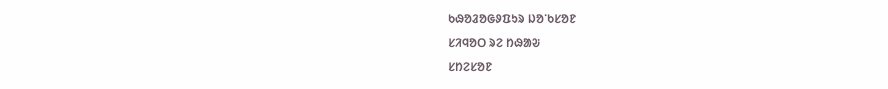ᱠᱷᱚᱲᱚᱜᱽᱯᱩᱨ ᱡᱚᱸᱠᱥᱚᱱ
ᱥᱤᱧᱚᱛ ᱨᱮ ᱴᱷᱟᱶ
ᱥᱴᱮᱥᱚᱱ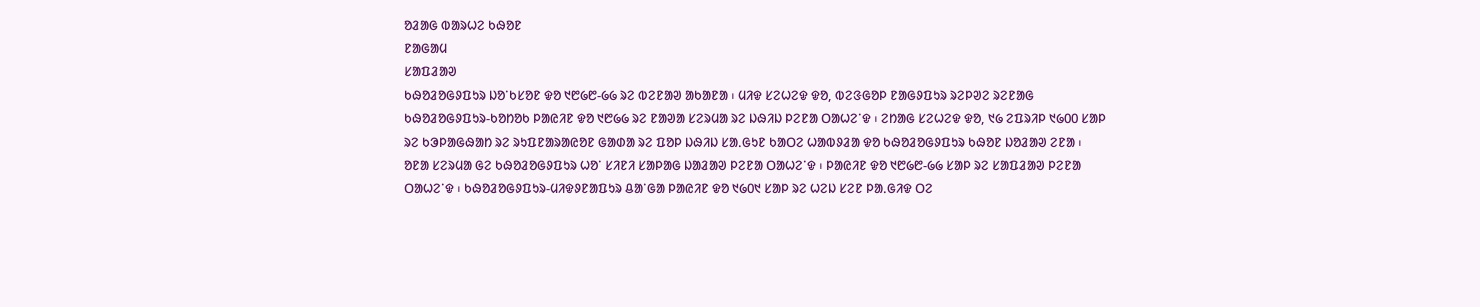ᱚᱲᱟᱜ ᱵᱟᱨᱦᱮ ᱠᱷᱚᱱ
ᱱᱟᱜᱟᱢ
ᱥᱟᱯᱲᱟᱣ
ᱠᱷᱚᱲᱚᱜᱽᱯᱩᱨ ᱡᱚᱸᱠᱥᱚᱱ ᱫᱚ ᱑᱘᱙᱘-᱙᱙ ᱨᱮ ᱵᱮᱱᱟᱣ ᱟᱠᱟᱱᱟ ᱾ ᱢᱤᱫ ᱥᱮᱦᱮᱫ ᱫᱚ, ᱵᱮᱝᱜᱚᱞ ᱱᱟᱜᱽᱯᱩᱨ ᱨᱮᱞᱣᱮ ᱨᱮᱱᱟᱜ ᱠᱷᱚᱲᱚᱜᱽᱯᱩᱨ-ᱠᱚᱴᱚᱠ ᱞᱟᱭᱤᱱ ᱫᱚ ᱑᱘᱙᱙ ᱨᱮ ᱱᱟᱣᱟ ᱥᱮᱨᱢᱟ ᱨᱮ ᱡᱷᱤᱡ ᱞᱮᱱᱟ ᱛᱟᱦᱮᱸᱫ ᱾ ᱮᱴᱟᱜ ᱥᱮᱦᱮᱫ ᱫᱚ, ᱑᱙ ᱮᱯᱨᱤᱞ ᱑᱙᱐᱐ ᱥᱟᱞ ᱨᱮ ᱠᱳᱞᱟᱜᱷᱟᱴ ᱨᱮ ᱨᱩᱯᱱᱟᱨᱟᱭᱚᱱ ᱜᱟᱰᱟ ᱨᱮ ᱯᱚᱞ ᱡᱷᱤᱡ ᱥᱟᱹᱜᱩᱱ ᱠᱟᱛᱮ ᱦᱟᱵᱽᱲᱟ ᱫᱚ ᱠᱷᱚᱲᱚᱜᱽᱯᱩᱨ ᱠᱷᱚᱱ ᱡᱚᱲᱟᱣ ᱮᱱᱟ ᱾ ᱚᱱᱟ ᱥᱮᱨᱢᱟ ᱜᱮ ᱠᱷᱚᱲᱚᱜᱽᱯᱩᱨ ᱦᱚᱸ ᱥᱤᱱᱤ ᱥᱟᱞᱟᱜ ᱡᱟᱲᱟᱣ ᱞᱮᱱᱟ ᱛᱟᱦᱮᱸᱫ ᱾ ᱞᱟᱭᱤᱱ ᱫᱚ ᱑᱘᱙᱘-᱙᱙ ᱥᱟᱞ ᱨᱮ ᱥᱟᱯᱲᱟᱣ ᱞᱮᱱᱟ ᱛᱟᱦᱮᱸᱫ ᱾ ᱠᱷᱚᱲᱚᱜᱽᱯᱩᱨ-ᱢᱤᱫᱽᱱᱟᱯᱩᱨ ᱪᱟᱸᱜᱟ ᱞᱟᱭᱤᱱ ᱫᱚ ᱑᱙᱐᱑ ᱥᱟᱞ ᱨᱮ ᱦᱮᱡ ᱥᱮᱱ ᱞᱟᱹᱜᱤᱫ ᱛᱮ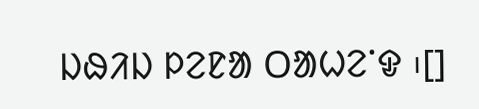ᱡᱷᱤᱡ ᱞᱮᱱᱟ ᱛᱟᱦᱮᱸᱫ ᱾[]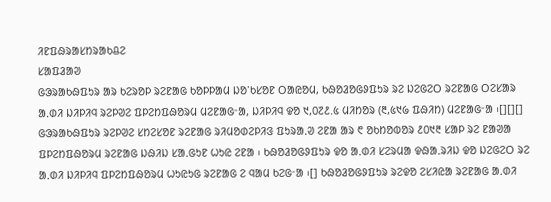ᱤᱱᱯᱷᱨᱟᱥᱴᱨᱟᱠᱪᱮ
ᱥᱟᱯᱲᱟᱣ
ᱜᱳᱨᱟᱠᱷᱯᱩᱨ ᱟᱨ ᱠᱮᱨᱚᱞ ᱨᱮᱱᱟᱜ ᱠᱚᱞᱞᱟᱢ ᱡᱚᱸᱠᱥᱚᱱ ᱛᱟᱭᱚᱢ, ᱠᱷᱚᱲᱚᱜᱽᱯᱩᱨ ᱨᱮ ᱡᱮᱜᱮᱛ ᱨᱮᱱᱟᱜ ᱛᱮᱥᱟᱨ ᱟᱹᱰᱤ ᱡᱤᱞᱤᱧ ᱨᱮᱞᱣᱮ ᱯᱞᱮᱴᱯᱷᱚᱨᱢ ᱢᱮᱱᱟᱜᱼᱟ, ᱡᱤᱞᱤᱧ ᱫᱚ ᱑,᱐᱗᱒.᱕ ᱢᱤᱴᱚᱨ (᱓,᱕᱑᱙ ᱯᱷᱤᱴ) ᱢᱮᱱᱟᱜᱼᱟ ᱾[][][] ᱜᱳᱨᱟᱠᱷᱯᱩᱨ ᱨᱮᱞᱣᱮ ᱥᱴᱮᱥᱚᱱ ᱨᱮᱱᱟᱜ ᱨᱤᱢᱚᱰᱮᱞᱤᱝ ᱯᱩᱨᱟᱹᱣ ᱮᱱᱟ ᱟᱨ ᱖ ᱚᱠᱴᱚᱵᱚᱨ ᱒᱐᱑᱓ ᱥᱟᱞ ᱨᱮ ᱱᱟᱣᱟ ᱯᱞᱮᱴᱯᱷᱚᱨᱢ ᱨᱮᱱᱟᱜ ᱡᱷᱤᱡ ᱥᱟᱹᱜᱩᱱ ᱦᱩᱭ ᱮᱱᱟ ᱾ ᱠᱷᱚᱲᱚᱜᱽᱯᱩᱨ ᱫᱚ ᱟᱹᱰᱤ ᱥᱮᱨᱢᱟ ᱫᱷᱟᱹᱨᱤᱡ ᱫᱚ ᱡᱮᱜᱮᱛ ᱨᱮ ᱟᱹᱰᱤ ᱡᱤᱞᱤᱧ ᱯᱞᱮᱴᱯᱷᱚᱨᱢ ᱦᱩᱭᱩᱜ ᱨᱮᱱᱟᱜ ᱮ ᱧᱟᱢ ᱠᱮᱜᱼᱟ ᱾[] ᱠᱷᱚᱲᱚᱜᱽᱯᱩᱨ ᱨᱮᱫᱚ ᱮᱥᱤᱭᱟ ᱨᱮᱱᱟᱜ ᱟᱹᱰᱤ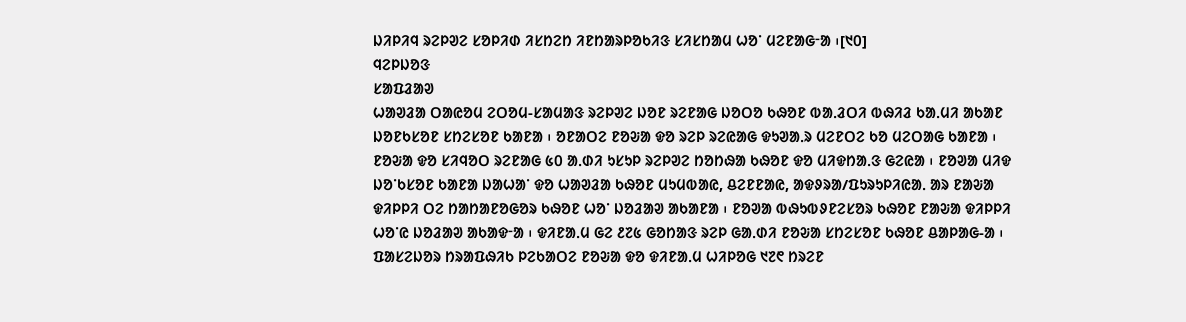ᱡᱤᱞᱤᱧ ᱨᱮᱞᱣᱮ ᱥᱚᱞᱤᱰ ᱤᱥᱴᱮᱴ ᱤᱱᱴᱟᱨᱞᱚᱠᱤᱝ ᱥᱤᱥᱴᱟᱢ ᱦᱚᱸ ᱢᱮᱱᱟᱜᱼᱟ ᱾[᱑᱐]
ᱧᱮᱞᱡᱚᱝ
ᱥᱟᱯᱲᱟᱣ
ᱦᱟᱣᱲᱟ ᱛᱟᱭᱚᱢ ᱮᱛᱚᱢ-ᱥᱟᱢᱟᱝ ᱨᱮᱞᱣᱮ ᱡᱚᱱ ᱨᱮᱱᱟᱜ ᱡᱚᱛᱚ ᱠᱷᱚᱱ ᱵᱟᱹᱲᱛᱤ ᱵᱷᱤᱲ ᱠᱟᱹᱢᱤ ᱟᱠᱟᱱ ᱡᱚᱱᱠᱥᱚᱱ ᱥᱴᱮᱥᱚᱱ ᱠᱟᱱᱟ ᱾ ᱚᱱᱟᱛᱮ ᱱᱚᱶᱟ ᱫᱚ ᱨᱮᱞ ᱨᱮᱭᱟᱜ ᱫᱩᱣᱟᱹᱨ ᱢᱮᱱᱛᱮ ᱠᱚ ᱢᱮᱛᱟᱜ ᱠᱟᱱᱟ ᱾ ᱱᱚᱶᱟ ᱫᱚ ᱥᱤᱧᱚᱛ ᱨᱮᱱᱟᱜ ᱕᱐ ᱟᱹᱰᱤ ᱩᱥᱩᱞ ᱨᱮᱞᱣᱮ ᱴᱚᱴᱷᱟ ᱠᱷᱚᱱ ᱫᱚ ᱢᱤᱫᱴᱟᱹᱝ ᱜᱮᱭᱟ ᱾ ᱱᱚᱣᱟ ᱢᱤᱫ ᱡᱚᱸᱠᱥᱚᱱ ᱠᱟᱱᱟ ᱡᱟᱦᱟᱸ ᱫᱚ ᱦᱟᱣᱲᱟ ᱠᱷᱚᱱ ᱢᱩᱢᱵᱟᱭ, ᱪᱮᱱᱱᱟᱭ, ᱟᱫᱽᱨᱟ/ᱯᱩᱨᱩᱞᱤᱭᱟᱹ ᱟᱨ ᱱᱟᱶᱟ ᱫᱤᱞᱞᱤ ᱛᱮ ᱴᱟᱴᱟᱱᱚᱜᱚᱨ ᱠᱷᱚᱱ ᱦᱚᱸ ᱡᱚᱲᱟᱣ ᱟᱠᱟᱱᱟ ᱾ ᱱᱚᱣᱟ ᱵᱷᱩᱵᱽᱱᱮᱥᱚᱨ ᱠᱷᱚᱱ ᱱᱟᱶᱟ ᱫᱤᱞᱞᱤ ᱦᱚᱸᱭ ᱡᱚᱲᱟᱣ ᱟᱠᱟᱫᱼᱟ ᱾ ᱫᱤᱱᱟᱹᱢ ᱜᱮ ᱒᱗᱕ ᱜᱚᱴᱟᱝ ᱨᱮᱞ ᱜᱟᱹᱰᱤ ᱱᱚᱶᱟ ᱥᱴᱮᱥᱚᱱ ᱠᱷᱚᱱ ᱪᱟᱞᱟᱜ-ᱟ ᱾ ᱯᱟᱥᱮᱡᱚᱨ ᱴᱨᱟᱯᱷᱤᱠ ᱞᱮᱠᱟᱛᱮ ᱱᱚᱶᱟ ᱫᱚ ᱫᱤᱱᱟᱹᱢ ᱦᱤᱞᱚᱜ ᱑᱗᱖ ᱴᱨᱮᱱ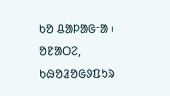ᱠᱚ ᱪᱟᱞᱟᱜᱼᱟ ᱾ ᱚᱱᱟᱛᱮ, ᱠᱷᱚᱲᱚᱜᱽᱯᱩᱨ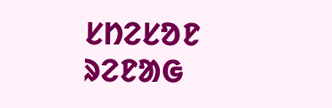ᱥᱴᱮᱥᱚᱱ ᱨᱮᱱᱟᱜ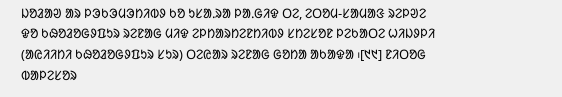ᱡᱚᱲᱟᱣ ᱟᱨ ᱞᱳᱠᱳᱢᱳᱴᱤᱵᱽ ᱠᱚ ᱩᱥᱟᱹᱨᱟ ᱞᱟᱹᱜᱤᱫ ᱛᱮ, ᱮᱛᱚᱢ-ᱥᱟᱢᱟᱝ ᱨᱮᱞᱣᱮ ᱫᱚ ᱠᱷᱚᱲᱚᱜᱽᱯᱩᱨ ᱨᱮᱱᱟᱜ ᱢᱤᱫ ᱮᱞᱴᱟᱨᱴᱮᱱᱴᱤᱵᱽ ᱥᱴᱮᱥᱚᱱ ᱞᱮᱠᱟᱛᱮ ᱦᱤᱡᱽᱞᱤ (ᱟᱭᱤᱤᱴᱤ ᱠᱷᱚᱲᱚᱜᱽᱯᱩᱨ ᱥᱩᱨ) ᱛᱮᱭᱟᱨ ᱨᱮᱱᱟᱜ ᱜᱚᱴᱟ ᱟᱠᱟᱫᱟ ᱾[᱑᱑] ᱱᱤᱛᱚᱜ ᱵᱟᱞᱮᱥᱚᱨ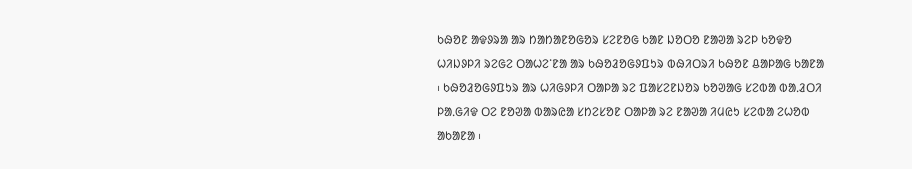ᱠᱷᱚᱱ ᱟᱫᱽᱨᱟ ᱟᱨ ᱴᱟᱴᱟᱱᱚᱜᱚᱨ ᱥᱮᱱᱚᱜ ᱠᱟᱱ ᱡᱚᱛᱚ ᱱᱟᱣᱟ ᱨᱮᱞ ᱠᱚᱫᱚ ᱦᱤᱡᱽᱞᱤ ᱨᱮᱜᱮ ᱛᱟᱦᱮᱸᱱᱟ ᱟᱨ ᱠᱷᱚᱲᱚᱜᱽᱯᱩᱨ ᱵᱷᱤᱛᱨᱤ ᱠᱷᱚᱱ ᱪᱟᱞᱟᱜ ᱠᱟᱱᱟ ᱾ ᱠᱷᱚᱲᱚᱜᱽᱯᱩᱨ ᱟᱨ ᱦᱤᱜᱽᱞᱤ ᱛᱟᱞᱟ ᱨᱮ ᱯᱟᱥᱮᱱᱡᱚᱨ ᱠᱚᱣᱟᱜ ᱥᱮᱵᱟ ᱵᱟᱹᱲᱛᱤ ᱞᱟᱹᱜᱤᱫ ᱛᱮ ᱱᱚᱣᱟ ᱵᱟᱨᱭᱟ ᱥᱴᱮᱥᱚᱱ ᱛᱟᱞᱟ ᱨᱮ ᱱᱟᱣᱟ ᱤᱢᱭᱩ ᱥᱮᱵᱟ ᱮᱦᱚᱵ ᱟᱠᱟᱱᱟ ᱾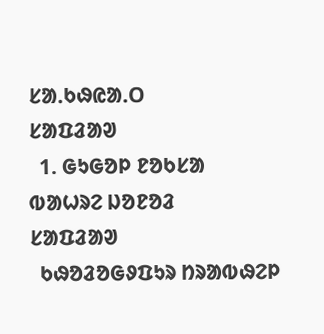ᱥᱟᱹᱠᱷᱭᱟᱹᱛ
ᱥᱟᱯᱲᱟᱣ
  1. ᱜᱩᱜᱚᱞ ᱱᱚᱠᱥᱟ
ᱵᱟᱦᱨᱮ ᱡᱚᱱᱚᱲ
ᱥᱟᱯᱲᱟᱣ
  ᱠᱷᱚᱲᱚᱜᱽᱯᱩᱨ ᱴᱨᱟᱵᱷᱮᱞ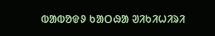ᱵᱟᱵᱚᱫᱽ ᱠᱟᱛᱷᱟ ᱣᱤᱠᱤᱦᱤᱨᱤ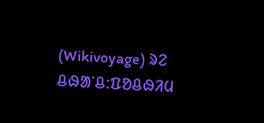(Wikivoyage) ᱨᱮ
ᱪᱷᱟᱸᱪ:ᱯᱚᱪᱷᱤᱢ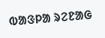ᱵᱟᱝᱞᱟ ᱨᱮᱱᱟᱜ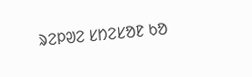ᱨᱮᱞᱣᱮ ᱥᱴᱮᱥᱚᱱ ᱠᱚ